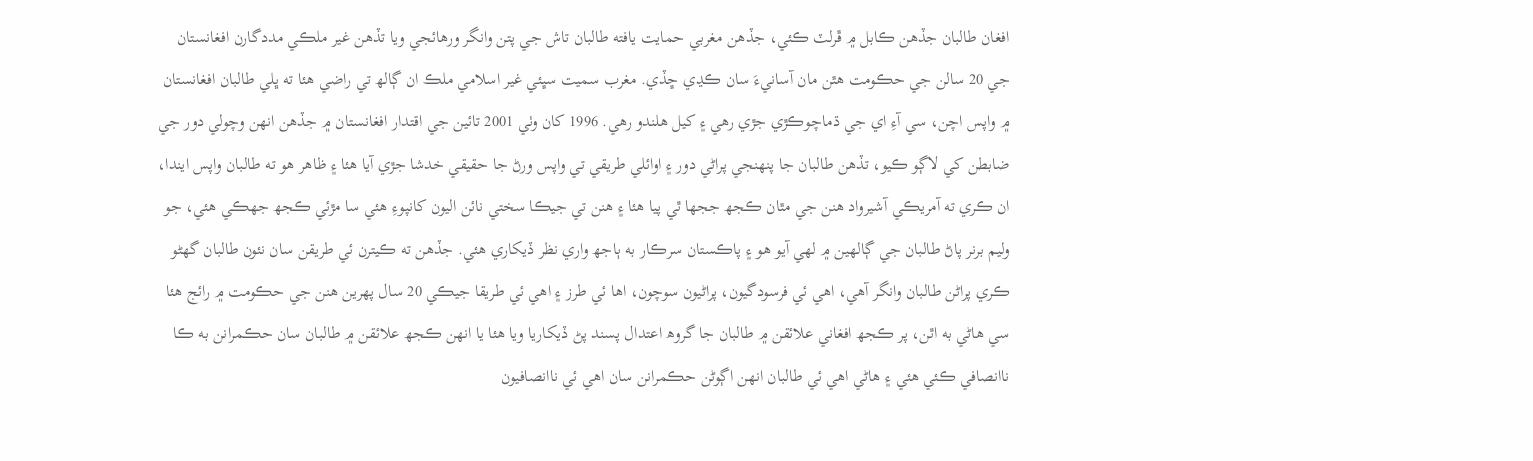افغان طالبان جڏهن ڪابل ۾ ڦرلٽ ڪئي، جڏهن مغربي حمايت يافته طالبان تاش جي پتن وانگر ورهائجي ويا تڏهن غير ملڪي مددگارن افغانستان جي 20 سالن جي حڪومت هٿن مان آسانيءَ سان ڪڍي ڇڏي. مغرب سميت سڀئي غير اسلامي ملڪ ان ڳالھ تي راضي هئا ته ڀلي طالبان افغانستان ۾ واپس اچن، سي آءِ اي جي ڌماچوڪڙي جڙي رهي ۽ کيل هلندو رهي. 1996 کان وٺي 2001 تائين جي اقتدار افغانستان ۾ جڏهن انهن وچولي دور جي ضابطن کي لاڳو ڪيو، تڏهن طالبان جا پنهنجي پراڻي دور ۽ اوائلي طريقي تي واپس ورڻ جا حقيقي خدشا جڙي آيا هئا ۽ ظاهر هو ته طالبان واپس ايندا، ان ڪري ته آمريڪي آشيرواد هنن جي مٿان ڪجھ ججها ٿي پيا هئا ۽ هنن تي جيڪا سختي نائن اليون کانپوءِ هئي سا مڙئي ڪجھ جهڪي هئي، جو وليم برنر پاڻ طالبان جي ڳالهين ۾ لهي آيو هو ۽ پاڪستان سرڪار به ٻاجھ واري نظر ڏيکاري هئي. جڏهن ته ڪيترن ئي طريقن سان نئون طالبان گهڻو ڪري پراڻن طالبان وانگر آهي، اهي ئي فرسودگيون، پراڻيون سوچون، اها ئي طرز ۽ اهي ئي طريقا جيڪي 20 سال پهرين هنن جي حڪومت ۾ رائج هئا سي هاڻي به اٿن، پر ڪجھ افغاني علائقن ۾ طالبان جا گروھ اعتدال پسند پڻ ڏيکاريا ويا هئا يا انهن ڪجھ علائقن ۾ طالبان سان حڪمرانن به ڪا ناانصافي ڪئي هئي ۽ هاڻي اهي ئي طالبان انهن اڳوڻن حڪمرانن سان اهي ئي ناانصافيون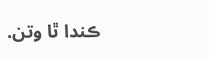ڪندا ٿا وتن.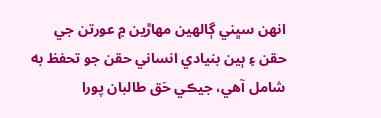انهن سڀني ڳالهين مهاڙين ۾ عورتن جي حقن ۽ ٻين بنيادي انساني حقن جو تحفظ به شامل آهي، جيڪي حَق طالبان پورا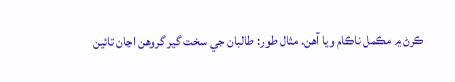ڪرڻ ۾ مڪمل ناڪام ويا آهن. مثال طور: طالبان جي سخت گير گروھن اڃان تائين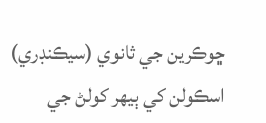ڇوڪرين جي ثانوي (سيڪنڊري) اسڪولن کي ٻيهر کولڻ جي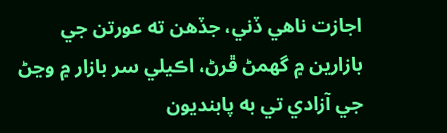اجازت ناهي ڏني، جڏهن ته عورتن جي بازارين ۾ گهمڻ ڦرڻ، اڪيلي سر بازار ۾ وڃڻ جي آزادي تي به پابنديون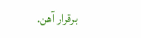برقرار آهن.